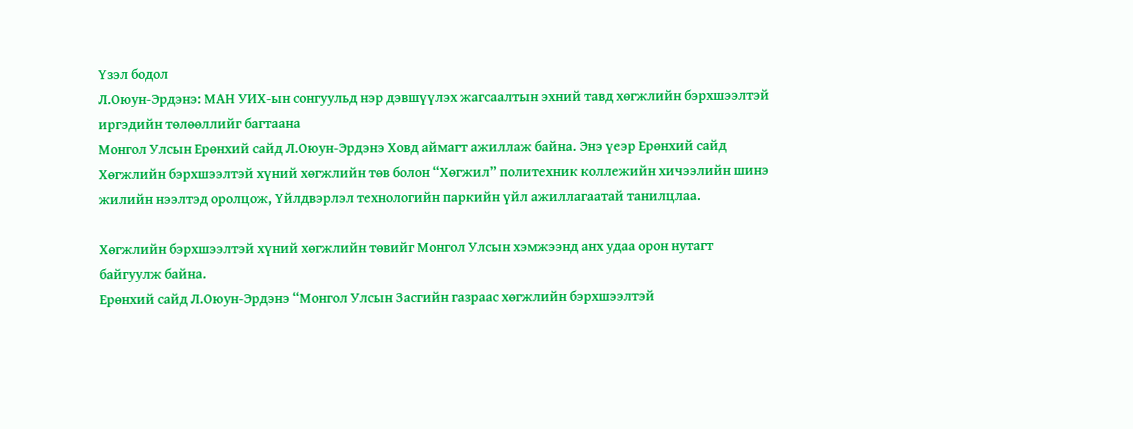Үзэл бодол
Л.Оюун-Эрдэнэ: МАН УИХ-ын сонгуульд нэр дэвшүүлэх жагсаалтын эхний тавд хөгжлийн бэрхшээлтэй иргэдийн төлөөллийг багтаана
Монгол Улсын Ерөнхий сайд Л.Оюун-Эрдэнэ Ховд аймагт ажиллаж байна. Энэ үеэр Ерөнхий сайд Хөгжлийн бэрхшээлтэй хүний хөгжлийн төв болон “Хөгжил” политехник коллежийн хичээлийн шинэ жилийн нээлтэд оролцож, Үйлдвэрлэл технологийн паркийн үйл ажиллагаатай танилцлаа.

Хөгжлийн бэрхшээлтэй хүний хөгжлийн төвийг Монгол Улсын хэмжээнд анх удаа орон нутагт байгуулж байна.
Ерөнхий сайд Л.Оюун-Эрдэнэ “Монгол Улсын Засгийн газраас хөгжлийн бэрхшээлтэй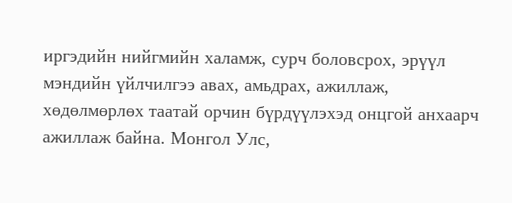иргэдийн нийгмийн халамж, сурч боловсрох, эрүүл мэндийн үйлчилгээ авах, амьдрах, ажиллаж, хөдөлмөрлөх таатай орчин бүрдүүлэхэд онцгой анхаарч ажиллаж байна. Монгол Улс,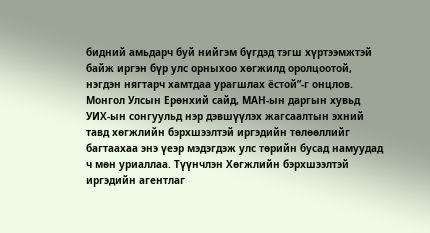бидний амьдарч буй нийгэм бүгдэд тэгш хүртээмжтэй байж иргэн бүр улс орныхоо хөгжилд оролцоотой, нэгдэн нягтарч хамтдаа урагшлах ёстой”-г онцлов. Монгол Улсын Ерөнхий сайд, МАН-ын даргын хувьд УИХ-ын сонгуульд нэр дэвшүүлэх жагсаалтын эхний тавд хөгжлийн бэрхшээлтэй иргэдийн төлөөллийг багтаахаа энэ үеэр мэдэгдэж улс төрийн бусад намуудад ч мөн уриаллаа. Түүнчлэн Хөгжлийн бэрхшээлтэй иргэдийн агентлаг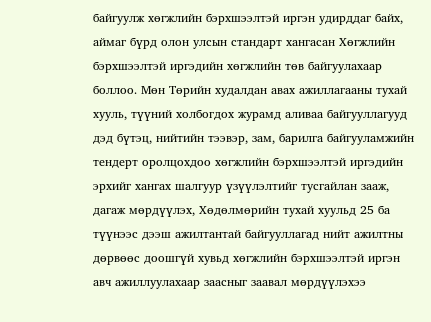байгуулж хөгжлийн бэрхшээлтэй иргэн удирддаг байх, аймаг бүрд олон улсын стандарт хангасан Хөгжлийн бэрхшээлтэй иргэдийн хөгжлийн төв байгуулахаар боллоо. Мөн Төрийн худалдан авах ажиллагааны тухай хууль, түүний холбогдох журамд аливаа байгууллагууд дэд бүтэц, нийтийн тээвэр, зам, барилга байгууламжийн тендерт оролцохдоо хөгжлийн бэрхшээлтэй иргэдийн эрхийг хангах шалгуур үзүүлэлтийг тусгайлан зааж, дагаж мөрдүүлэх, Хөдөлмөрийн тухай хуульд 25 ба түүнээс дээш ажилтантай байгууллагад нийт ажилтны дөрвөөс доошгүй хувьд хөгжлийн бэрхшээлтэй иргэн авч ажиллуулахаар заасныг заавал мөрдүүлэхээ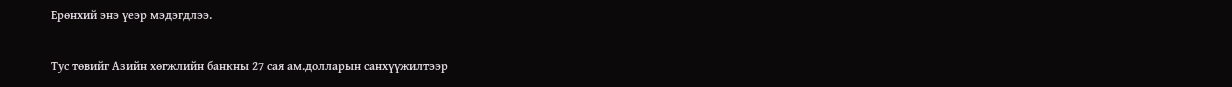Ерөнхий энэ үеэр мэдэгдлээ.

Тус төвийг Азийн хөгжлийн банкны 27 сая ам.долларын санхүүжилтээр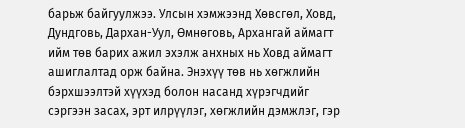барьж байгуулжээ. Улсын хэмжээнд Хөвсгөл, Ховд, Дундговь, Дархан-Уул, Өмнөговь, Архангай аймагт ийм төв барих ажил эхэлж анхных нь Ховд аймагт ашиглалтад орж байна. Энэхүү төв нь хөгжлийн бэрхшээлтэй хүүхэд болон насанд хүрэгчдийг сэргээн засах, эрт илрүүлэг, хөгжлийн дэмжлэг, гэр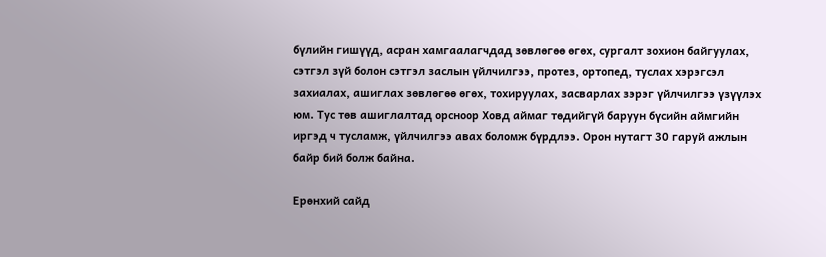бүлийн гишүүд, асран хамгаалагчдад зөвлөгөө өгөх, сургалт зохион байгуулах, сэтгэл зүй болон сэтгэл заслын үйлчилгээ, протез, ортопед, туслах хэрэгсэл захиалах, ашиглах зөвлөгөө өгөх, тохируулах, засварлах зэрэг үйлчилгээ үзүүлэх юм. Тус төв ашиглалтад орсноор Ховд аймаг төдийгүй баруун бүсийн аймгийн иргэд ч тусламж, үйлчилгээ авах боломж бүрдлээ. Орон нутагт 30 гаруй ажлын байр бий болж байна.

Ерөнхий сайд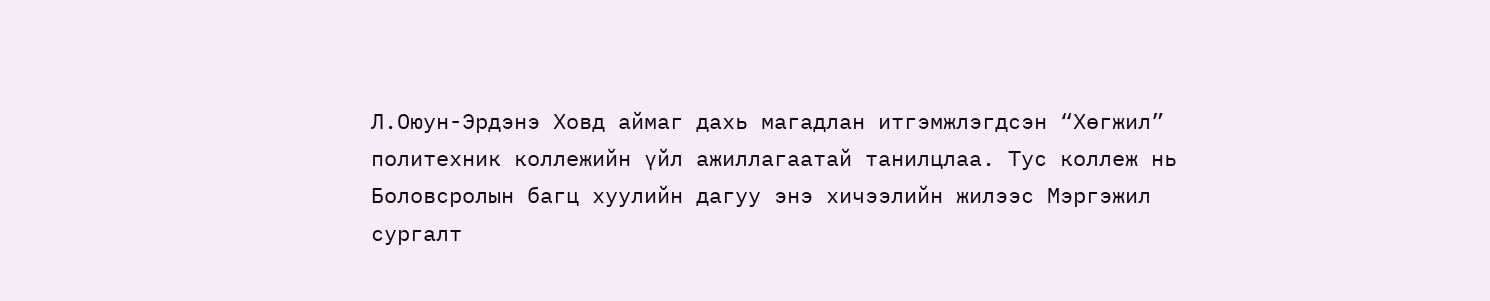Л.Оюун-Эрдэнэ Ховд аймаг дахь магадлан итгэмжлэгдсэн “Хөгжил” политехник коллежийн үйл ажиллагаатай танилцлаа. Тус коллеж нь Боловсролын багц хуулийн дагуу энэ хичээлийн жилээс Мэргэжил сургалт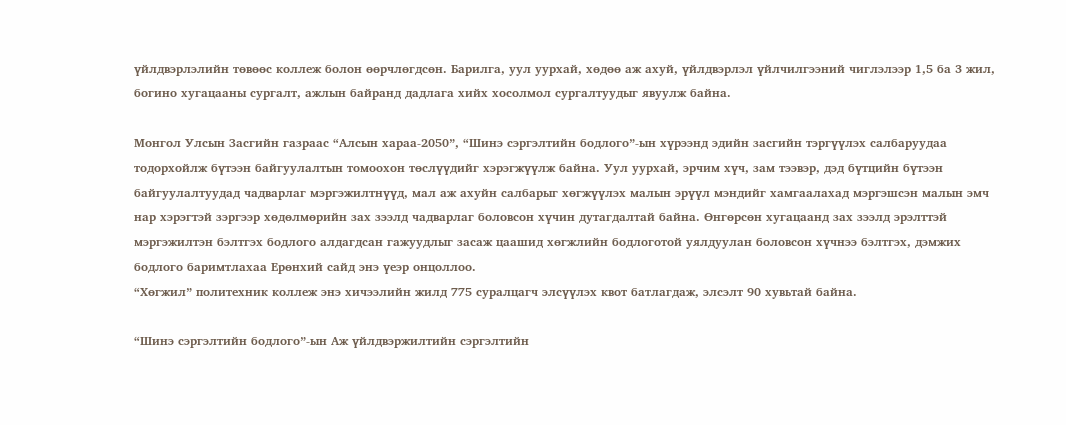үйлдвэрлэлийн төвөөс коллеж болон өөрчлөгдсөн. Барилга, уул уурхай, хөдөө аж ахуй, үйлдвэрлэл үйлчилгээний чиглэлээр 1,5 ба 3 жил, богино хугацааны сургалт, ажлын байранд дадлага хийх хосолмол сургалтуудыг явуулж байна.

Монгол Улсын Засгийн газраас “Алсын хараа-2050”, “Шинэ сэргэлтийн бодлого”-ын хүрээнд эдийн засгийн тэргүүлэх салбаруудаа тодорхойлж бүтээн байгуулалтын томоохон төслүүдийг хэрэгжүүлж байна. Уул уурхай, эрчим хүч, зам тээвэр, дэд бүтцийн бүтээн байгуулалтуудад чадварлаг мэргэжилтнүүд, мал аж ахуйн салбарыг хөгжүүлэх малын эрүүл мэндийг хамгаалахад мэргэшсэн малын эмч нар хэрэгтэй зэргээр хөдөлмөрийн зах зээлд чадварлаг боловсон хүчин дутагдалтай байна. Өнгөрсөн хугацаанд зах зээлд эрэлттэй мэргэжилтэн бэлтгэх бодлого алдагдсан гажуудлыг засаж цаашид хөгжлийн бодлоготой уялдуулан боловсон хүчнээ бэлтгэх, дэмжих бодлого баримтлахаа Ерөнхий сайд энэ үеэр онцоллоо.
“Хөгжил” политехник коллеж энэ хичээлийн жилд 775 суралцагч элсүүлэх квот батлагдаж, элсэлт 90 хувьтай байна.

“Шинэ сэргэлтийн бодлого”-ын Аж үйлдвэржилтийн сэргэлтийн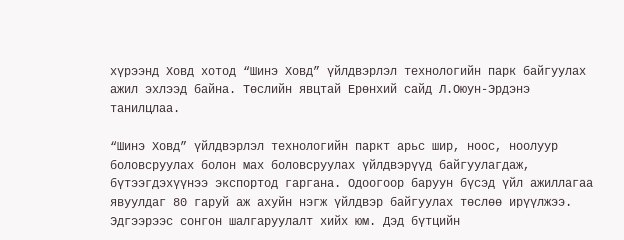хүрээнд Ховд хотод “Шинэ Ховд” үйлдвэрлэл технологийн парк байгуулах ажил эхлээд байна. Төслийн явцтай Ерөнхий сайд Л.Оюун-Эрдэнэ танилцлаа.

“Шинэ Ховд” үйлдвэрлэл технологийн паркт арьс шир, ноос, ноолуур боловсруулах болон мах боловсруулах үйлдвэрүүд байгуулагдаж, бүтээгдэхүүнээ экспортод гаргана. Одоогоор баруун бүсэд үйл ажиллагаа явуулдаг 80 гаруй аж ахуйн нэгж үйлдвэр байгуулах төслөө ирүүлжээ. Эдгээрээс сонгон шалгаруулалт хийх юм. Дэд бүтцийн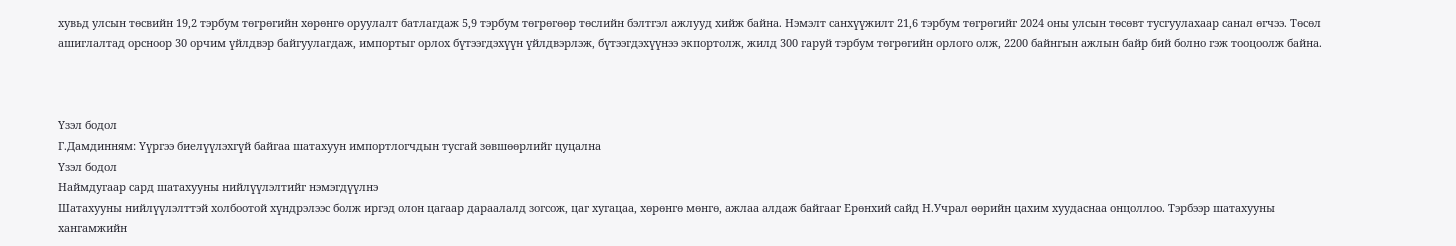хувьд улсын төсвийн 19,2 тэрбум төгрөгийн хөрөнгө оруулалт батлагдаж 5,9 тэрбум төгрөгөөр төслийн бэлтгэл ажлууд хийж байна. Нэмэлт санхүүжилт 21,6 тэрбум төгрөгийг 2024 оны улсын төсөвт тусгуулахаар санал өгчээ. Төсөл ашиглалтад орсноор 30 орчим үйлдвэр байгуулагдаж, импортыг орлох бүтээгдэхүүн үйлдвэрлэж, бүтээгдэхүүнээ экпортолж, жилд 300 гаруй тэрбум төгрөгийн орлого олж, 2200 байнгын ажлын байр бий болно гэж тооцоолж байна.



Үзэл бодол
Г.Дамдинням: Үүргээ биелүүлэхгүй байгаа шатахуун импортлогчдын тусгай зөвшөөрлийг цуцална
Үзэл бодол
Наймдугаар сард шатахууны нийлүүлэлтийг нэмэгдүүлнэ
Шатахууны нийлүүлэлттэй холбоотой хүндрэлээс болж иргэд олон цагаар дараалалд зогсож, цаг хугацаа, хөрөнгө мөнгө, ажлаа алдаж байгааг Ерөнхий сайд Н.Учрал өөрийн цахим хуудаснаа онцоллоо. Тэрбээр шатахууны хангамжийн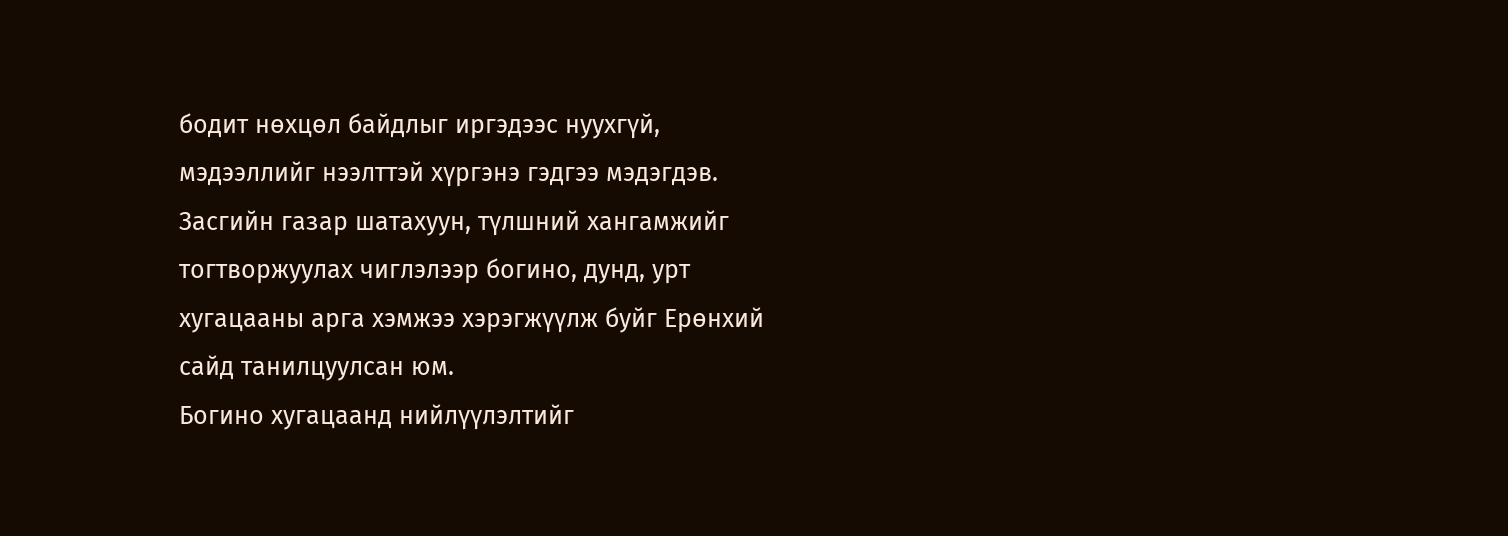бодит нөхцөл байдлыг иргэдээс нуухгүй, мэдээллийг нээлттэй хүргэнэ гэдгээ мэдэгдэв.
Засгийн газар шатахуун, түлшний хангамжийг тогтворжуулах чиглэлээр богино, дунд, урт хугацааны арга хэмжээ хэрэгжүүлж буйг Ерөнхий сайд танилцуулсан юм.
Богино хугацаанд нийлүүлэлтийг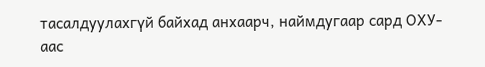тасалдуулахгүй байхад анхаарч, наймдугаар сард ОХУ-аас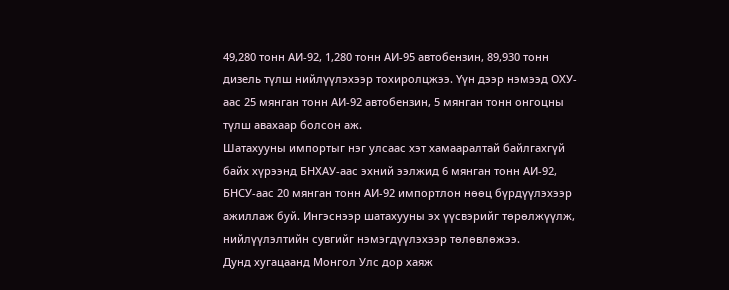49,280 тонн АИ-92, 1,280 тонн АИ-95 автобензин, 89,930 тонн дизель түлш нийлүүлэхээр тохиролцжээ. Үүн дээр нэмээд ОХУ-аас 25 мянган тонн АИ-92 автобензин, 5 мянган тонн онгоцны түлш авахаар болсон аж.
Шатахууны импортыг нэг улсаас хэт хамааралтай байлгахгүй байх хүрээнд БНХАУ-аас эхний ээлжид 6 мянган тонн АИ-92, БНСУ-аас 20 мянган тонн АИ-92 импортлон нөөц бүрдүүлэхээр ажиллаж буй. Ингэснээр шатахууны эх үүсвэрийг төрөлжүүлж, нийлүүлэлтийн сувгийг нэмэгдүүлэхээр төлөвлөжээ.
Дунд хугацаанд Монгол Улс дор хаяж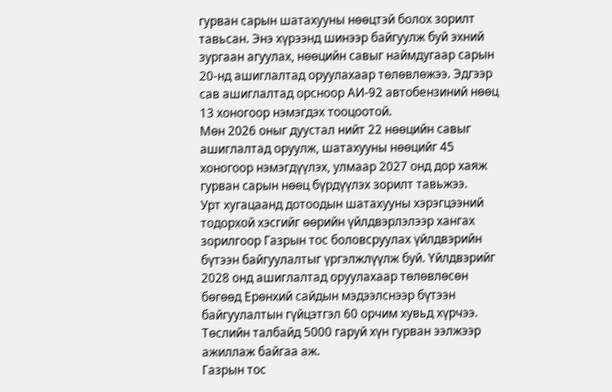гурван сарын шатахууны нөөцтэй болох зорилт тавьсан. Энэ хүрээнд шинээр байгуулж буй эхний зургаан агуулах, нөөцийн савыг наймдугаар сарын 20-нд ашиглалтад оруулахаар төлөвлөжээ. Эдгээр сав ашиглалтад орсноор АИ-92 автобензиний нөөц 13 хоногоор нэмэгдэх тооцоотой.
Мөн 2026 оныг дуустал нийт 22 нөөцийн савыг ашиглалтад оруулж, шатахууны нөөцийг 45 хоногоор нэмэгдүүлэх, улмаар 2027 онд дор хаяж гурван сарын нөөц бүрдүүлэх зорилт тавьжээ.
Урт хугацаанд дотоодын шатахууны хэрэгцээний тодорхой хэсгийг өөрийн үйлдвэрлэлээр хангах зорилгоор Газрын тос боловсруулах үйлдвэрийн бүтээн байгуулалтыг үргэлжлүүлж буй. Үйлдвэрийг 2028 онд ашиглалтад оруулахаар төлөвлөсөн бөгөөд Ерөнхий сайдын мэдээлснээр бүтээн байгуулалтын гүйцэтгэл 60 орчим хувьд хүрчээ. Төслийн талбайд 5000 гаруй хүн гурван ээлжээр ажиллаж байгаа аж.
Газрын тос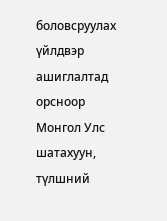боловсруулах үйлдвэр ашиглалтад орсноор Монгол Улс шатахуун, түлшний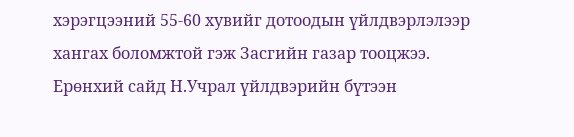хэрэгцээний 55-60 хувийг дотоодын үйлдвэрлэлээр хангах боломжтой гэж Засгийн газар тооцжээ.
Ерөнхий сайд Н.Учрал үйлдвэрийн бүтээн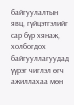байгуулалтын явц, гүйцэтгэлийг сар бүр хянаж, холбогдох байгууллагуудад үүрэг чиглэл өгч ажиллахаа мөн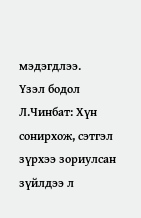мэдэгдлээ.
Үзэл бодол
Л.Чинбат: Хүн сонирхож, сэтгэл зүрхээ зориулсан зүйлдээ л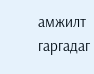амжилт гаргадаг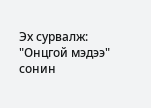Эх сурвалж: "Онцгой мэдээ" сонин